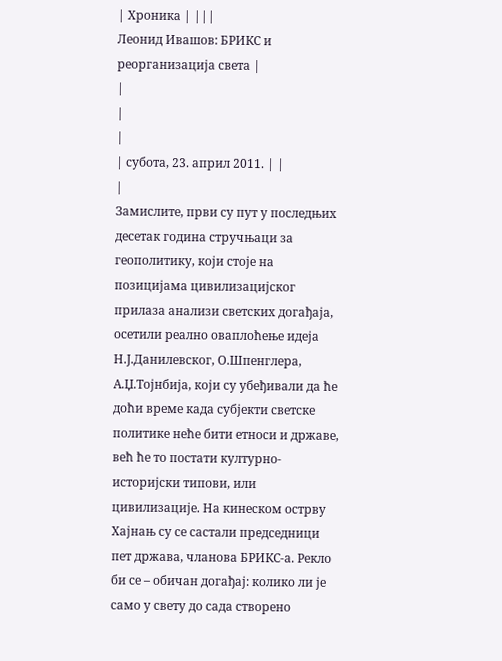| Хроника | |||
Леонид Ивашов: БРИКС и реорганизација света |
|
|
|
| субота, 23. април 2011. | |
|
Замислите, први су пут у последњих десетак година стручњаци за геополитику, који стоје на позицијама цивилизацијског прилаза анализи светских догађаја, осетили реално оваплоћење идеја Н.Ј.Данилевског, О.Шпенглера, А.Џ.Тојнбија, који су убеђивали да ће доћи време када субјекти светске политике неће бити етноси и државе, већ ће то постати културно-историјски типови, или цивилизације. На кинеском острву Хајнањ су се састали прeдседници пет држава, чланова БРИКС-а. Рекло би се – обичан догађај: колико ли је само у свету до сада створено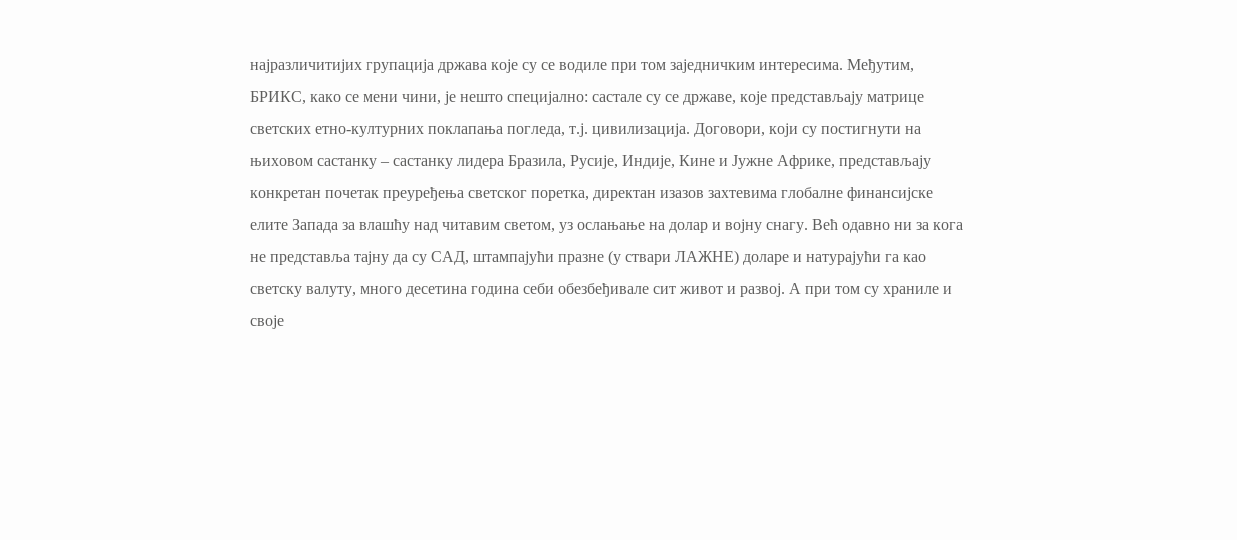најразличитијих групација држава које су се водиле при том заједничким интересима. Међутим, БРИКС, како се мени чини, је нешто специјално: састале су се државе, које представљају матрице светских етно-културних поклапања погледа, т.ј. цивилизација. Договори, који су постигнути на њиховом састанку – састанку лидера Бразила, Русије, Индије, Кине и Јужне Африке, представљају конкретан почетак преуређења светског поретка, директан изазов захтевима глобалне финансијске елите Запада за влашћу над читавим светом, уз ослањање на долар и војну снагу. Већ одавно ни за кога не представља тајну да су САД, штампајући празне (у ствари ЛАЖНЕ) доларе и натурајући га као светску валуту, много десетина година себи обезбеђивале сит живот и развој. А при том су храниле и своје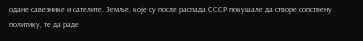одане савезнике и сателите. Земље, које су после распада СССР покушале да створе сопствену политику, те да раде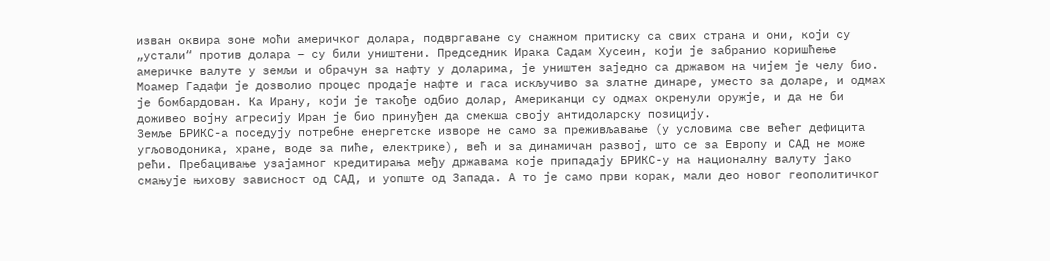изван оквира зоне моћи америчког долара, подвргаване су снажном притиску са свих страна и они, који су „устали“ против долара – су били уништени. Председник Ирака Садам Хусеин, који је забранио коришћење америчке валуте у земљи и обрачун за нафту у доларима, је уништен заједно са државом на чијем је челу био. Моамер Гадафи је дозволио процес продаје нафте и гаса искључиво за златне динаре, уместо за доларе, и одмах је бомбардован. Ка Ирану, који је такође одбио долар, Американци су одмах окренули оружје, и да не би доживео војну агресију Иран је био принуђен да смекша своју антидоларску позицију.
Земље БРИКС-а поседују потребне енергетске изворе не само за преживљавање (у условима све већег дефицита угљоводоника, хране, воде за пиће, електрике), већ и за динамичан развој, што се за Европу и САД не може рећи. Пребацивање узајамног кредитирања међу државама које припадају БРИКС-у на националну валуту јако смањује њихову зависност од САД, и уопште од Запада. А то је само први корак, мали део новог геополитичког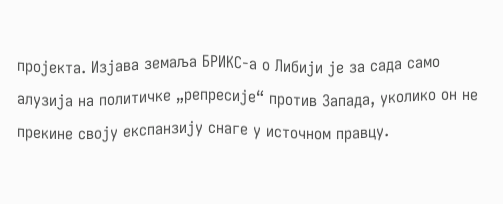пројекта. Изјава земаља БРИКС-а о Либији је за сада само алузија на политичке „репресије“ против Запада, уколико он не прекине своју експанзију снаге у источном правцу.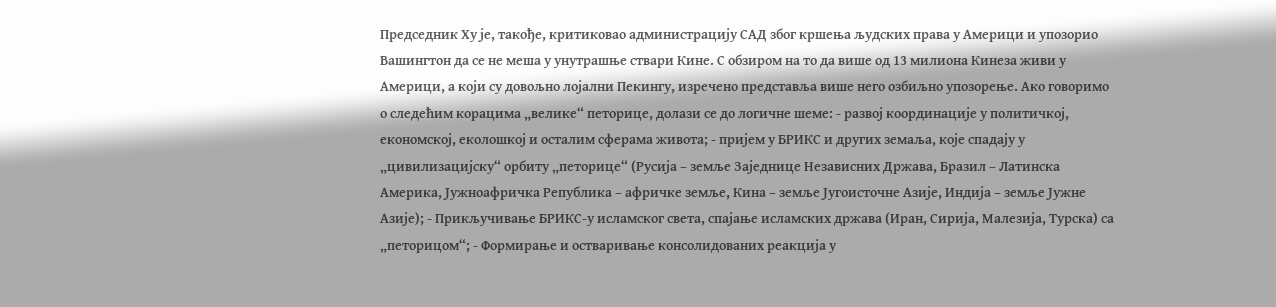Председник Ху је, такође, критиковао администрацију САД због кршења људских права у Америци и упозорио Вашингтон да се не меша у унутрашње ствари Кине. С обзиром на то да више од 13 милиона Кинеза живи у Америци, а који су довољно лојални Пекингу, изречено представља више него озбиљно упозорење. Ако говоримо о следећим корацима „велике“ петорице, долази се до логичне шеме: - развој координације у политичкој, економској, еколошкој и осталим сферама живота; - пријем у БРИКС и других земаља, које спадају у „цивилизацијску“ орбиту „петорице“ (Русија – земље Заједнице Независних Држава, Бразил – Латинска Америка, Јужноафричка Република – афричке земље, Кина – земље Југоисточне Азије, Индија – земље Јужне Азије); - Прикључивање БРИКС-у исламског света, спајање исламских држава (Иран, Сирија, Малезија, Турска) са „петорицом“; - Формирање и остваривање консолидованих реакција у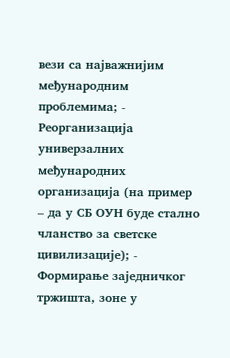вези са најважнијим међународним проблемима; - Реорганизација универзалних међународних организација (на пример – да у СБ ОУН буде стално чланство за светске цивилизације); - Формирање заједничког тржишта, зоне у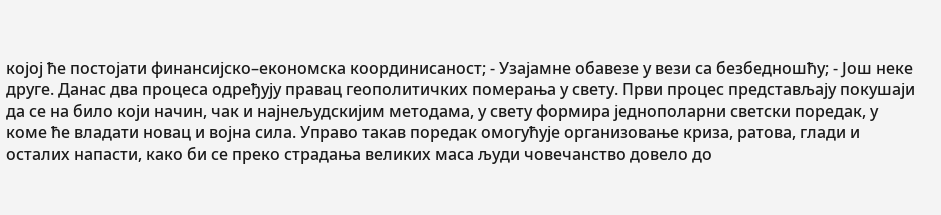којој ће постојати финансијско–економска координисаност; - Узајамне обавезе у вези са безбедношћу; - Још неке друге. Данас два процеса одређују правац геополитичких померања у свету. Први процес представљају покушаји да се на било који начин, чак и најнељудскијим методама, у свету формира једнополарни светски поредак, у коме ће владати новац и војна сила. Управо такав поредак омогућује организовање криза, ратова, глади и осталих напасти, како би се преко страдања великих маса људи човечанство довело до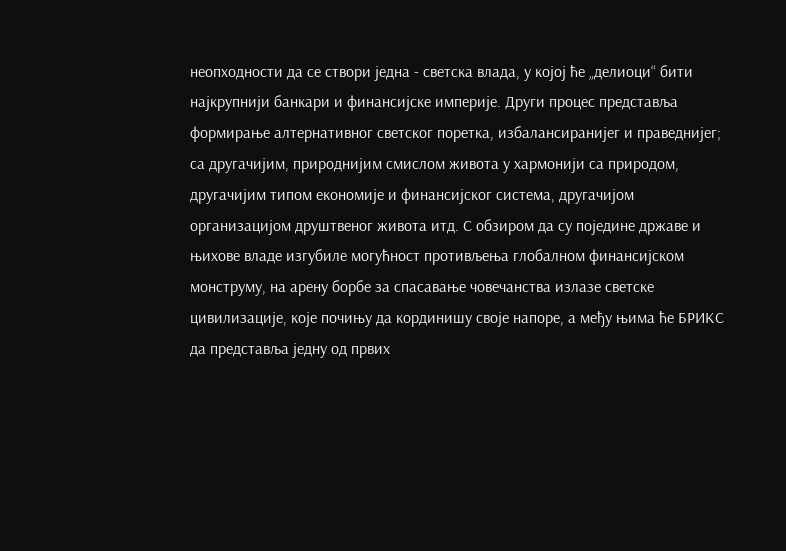неопходности да се створи једна - светска влада, у којој ће „делиоци“ бити најкрупнији банкари и финансијске империје. Други процес представља формирање алтернативног светског поретка, избалансиранијег и праведнијег; са другачијим, природнијим смислом живота у хармонији са природом, другачијим типом економије и финансијског система, другачијом организацијом друштвеног живота итд. С обзиром да су поједине државе и њихове владе изгубиле могућност противљења глобалном финансијском монструму, на арену борбе за спасавање човечанства излазе светске цивилизације, које почињу да кординишу своје напоре, а међу њима ће БРИКС да представља једну од првих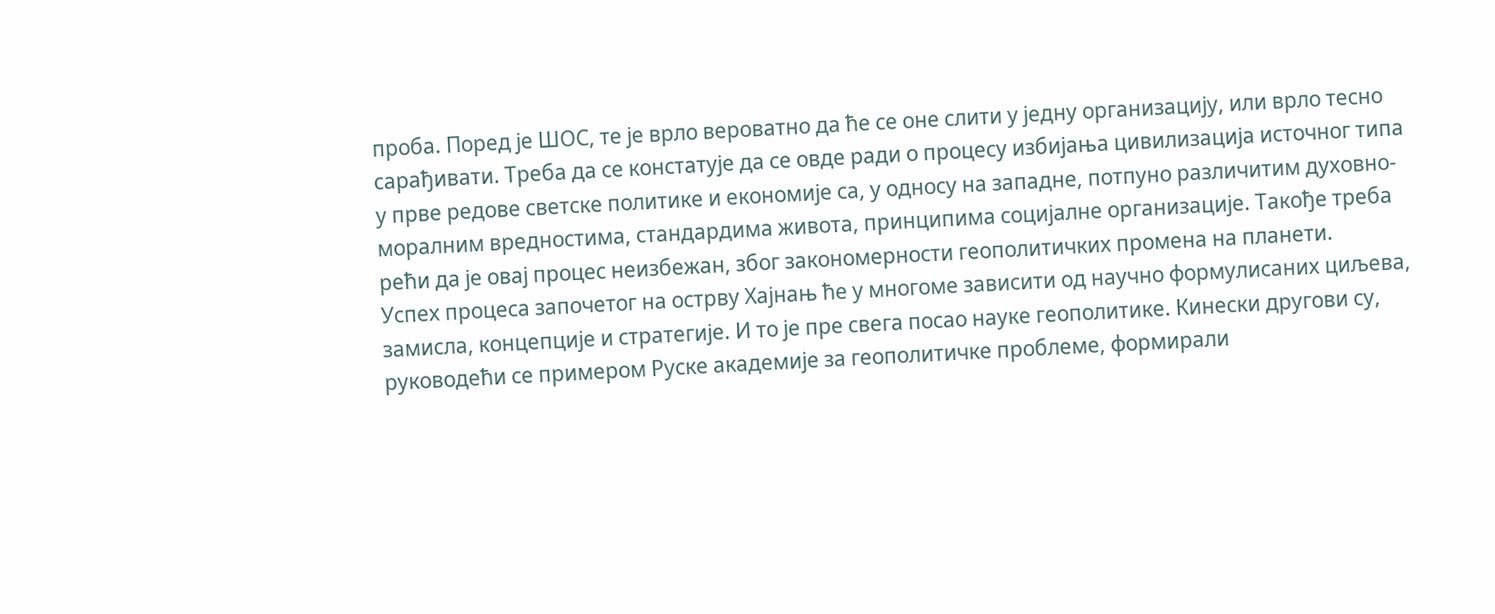проба. Поред је ШОС, те је врло вероватно да ће се оне слити у једну организацију, или врло тесно сарађивати. Треба да се констатује да се овде ради о процесу избијања цивилизација источног типа у прве редове светске политике и економије са, у односу на западне, потпуно различитим духовно-моралним вредностима, стандардима живота, принципима социјалне организације. Такође треба рећи да је овај процес неизбежан, због закономерности геополитичких промена на планети.
Успех процеса започетог на острву Хајнањ ће у многоме зависити од научно формулисаних циљева, замисла, концепције и стратегије. И то је пре свега посао науке геополитике. Кинески другови су, руководећи се примером Руске академије за геополитичке проблеме, формирали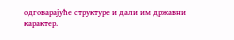одговарајуће структуре и дали им државни карактер.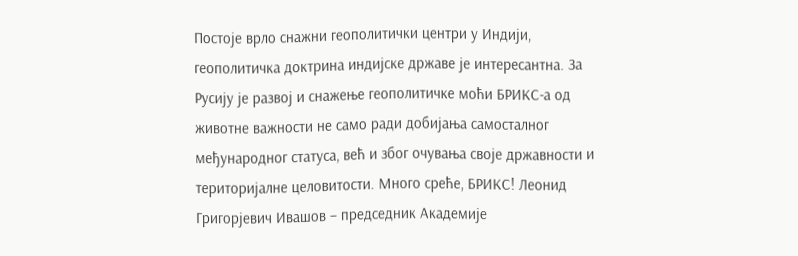Постоје врло снажни геополитички центри у Индији, геополитичка доктрина индијске државе је интересантна. За Русију је развој и снажење геополитичке моћи БРИКС-а од животне важности не само ради добијања самосталног међународног статуса, већ и због очувања своје државности и територијалне целовитости. Много среће, БРИКС! Леонид Григорјевич Ивашов – председник Академије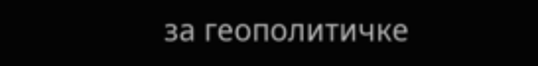за геополитичке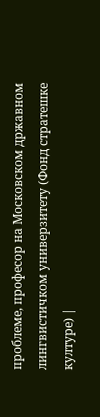проблеме, професор на Московском државном лингвистичком универзитету (Фонд стратешке културе) |